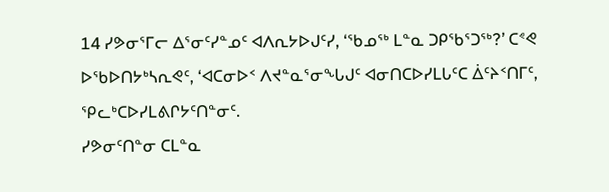14 ᓯᕗᓂᕐᒥᓕ ᐃᕐᓂᑦᓯᓐᓄᑦ ᐊᐱᕆᔭᐅᒍᑦᓯ, ‘ᖃᓄᖅ ᒪᓐᓇ ᑐᑭᖃᕐᑐᖅ?’ ᑕᕝᕙ ᐅᖃᐅᑎᔭᒃᓴᕆᕙᑦ, ‘ᐊᑕᓂᐅᑉ ᐱᔪᓐᓇᕐᓂᖓᒍᑦ ᐊᓂᑎᑕᐅᓯᒪᒐᑦᑕ ᐄᑦᔨᑉᑎᒥᑦ, ᕿᓚᒃᑕᐅᓯᒪᕕᒋᔭᑦᑎᓐᓂᑦ.
ᓯᕗᓂᑦᑎᓐᓂ ᑕᒪᓐᓇ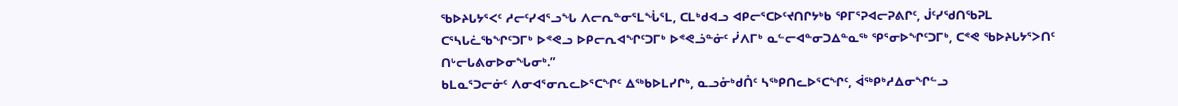ᖃᐅᔨᒐᔭᕐᐸᑦ ᓱᓕᑦᓯᐊᕐᓗᖓ ᐱᓕᕆᓐᓂᕐᒪᖔᕐᒪ, ᑕᒪᒃᑯᐊᓗ ᐊᑭᓕᕐᑕᐅᑦᔪᑎᒋᔭᒃᑲ ᕿᒥᕐᕈᐊᓕᕈᕕᒋᑦ, ᒎᑦᓯᖁᑎᖃᕈᒪ ᑕᕐᓴᒐᓛᖃᖏᑦᑐᒥᒃ ᐅᕝᕙᓗ ᐅᑭᓕᕆᐊᖏᑦᑐᒥᒃ ᐅᕝᕙᓘᓐᓃᑦ ᓰᐱᒥᒃ ᓇᓪᓕᐊᓐᓂᑐᐃᓐᓇᖅ ᕿᕐᓂᐅᖏᑦᑐᒥᒃ, ᑕᕝᕙ ᖃᐅᔨᒐᔭᕐᐳᑎᑦ ᑎᒡᓕᒐᕕᓂᐅᓂᖓᓂᒃ.”
ᑲᒪᓇᕐᑐᓕᓃᑦ ᐱᓂᐊᕐᓂᕆᓚᐅᕐᑕᖏᑦ ᐃᖅᑲᐅᒪᓯᒋᒃ, ᓇᓗᓁᒃᑯᑍᑦ ᓴᖅᑭᑎᓚᐅᕐᑕᖏᑦ, ᐋᖅᑭᒃᓱᐃᓂᖏᓪᓗ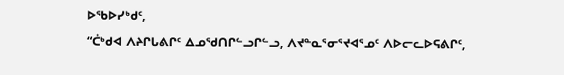ᐅᖃᐅᓯᒃᑯᑦ,
“ᑖᒃᑯᐊ ᐱᔨᒋᒐᕕᒋᑦ ᐃᓄᖁᑎᒋᓪᓗᒋᓪᓗ, ᐱᔪᓐᓇᕐᓂᕐᔪᐊᕐᓄᑦ ᐱᐅᓕᓚᐅᕋᕕᒋᑦ,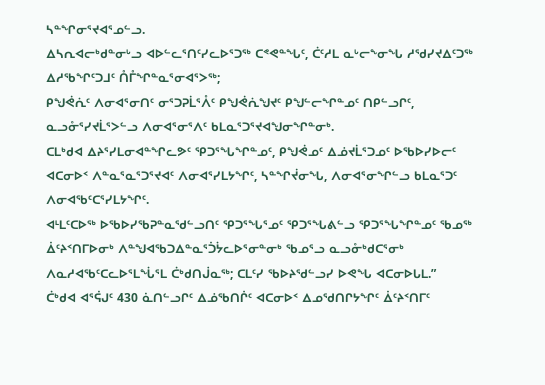ᓴᓐᖏᓂᕐᔪᐊᕐᓄᓪᓗ.
ᐃᓴᕆᐊᓕᒃᑯᓐᓂᒡᓗ ᐊᐅᓪᓚᕐᑎᑦᓯᓚᐅᕐᑐᖅ ᑕᕝᕙᓐᖓᑦ, ᑖᑦᓱᒪ ᓇᒡᓕᖕᓂᖓ ᓱᖁᓯᔪᐃᑦᑐᖅ ᐃᓱᖃᖏᑦᑐᒧᑦ ᑍᒤᖏᓐᓇᕐᓂᐊᕐᐳᖅ;
ᑭᖑᕚᕇᑦ ᐱᓂᐊᕐᓂᑎᑦ ᓂᕐᑐᕈᒫᕐᐰᑦ ᑭᖑᕚᕇᖑᔪᑦ ᑭᖑᓪᓕᖏᓐᓄᑦ ᑎᑭᓪᓗᒋᑦ, ᓇᓗᓁᕐᓯᔪᒫᕐᐳᓪᓗ ᐱᓂᐊᕐᓂᕐᐱᑦ ᑲᒪᓇᕐᑐᕐᔪᐊᖑᓂᖏᓐᓂᒃ.
ᑕᒪᒃᑯᐊ ᐃᔨᕐᓯᒪᓂᐊᓐᖏᓚᕗᑦ ᕿᑐᕐᖓᖏᓐᓄᑦ, ᑭᖑᕚᓄᑦ ᐃᓅᔪᒫᕐᑐᓄᑦ ᐅᖃᐅᓯᐅᓕᑦ ᐊᑕᓂᐅᑉ ᐱᓐᓇᕐᓇᕐᑐᕐᔪᐊᑦ ᐱᓂᐊᕐᓯᒪᔭᖏᑦ, ᓴᓐᖏᔫᓂᖓ, ᐱᓂᐊᕐᓂᖏᓪᓗ ᑲᒪᓇᕐᑐᑦ ᐱᓂᐊᖃᑦᑕᕐᓯᒪᔭᖏᑦ.
ᐊᒻᒪᑦᑕᐅᖅ ᐅᖃᐅᓯᖃᕈᓐᓇᖁᓪᓗᑎᑦ ᕿᑐᕐᖓᕐᓄᑦ ᕿᑐᕐᖓᕕᓪᓗ ᕿᑐᕐᖓᖏᓐᓄᑦ ᖃᓄᖅ ᐄᑦᔨᑉᑎᒥᐅᓂᒃ ᐱᓐᖑᐊᖃᑐᐃᓐᓇᕐᑑᔮᓚᐅᕐᓂᓐᓂᒃ ᖃᓄᕐᓗ ᓇᓗᓁᒃᑯᑕᕐᓂᒃ ᐱᓇᓱᐊᖃᑦᑕᓚᐅᕐᒪᖔᕐᒪ ᑖᒃᑯᑎᒎᓇᖅ; ᑕᒪᑦᓯ ᖃᐅᔨᖁᓪᓗᓯ ᐅᕙᖓ ᐊᑕᓂᐅᒐᒪ.”
ᑖᒃᑯᐊ ᐊᕐᕌᒍᑦ 430 ᓈᑎᓪᓗᒋᑦ ᐃᓅᖃᑎᒌᑦ ᐊᑕᓂᐅᑉ ᐃᓄᖁᑎᒋᔭᖏᑦ ᐄᑦᔨᑉᑎᒥᑦ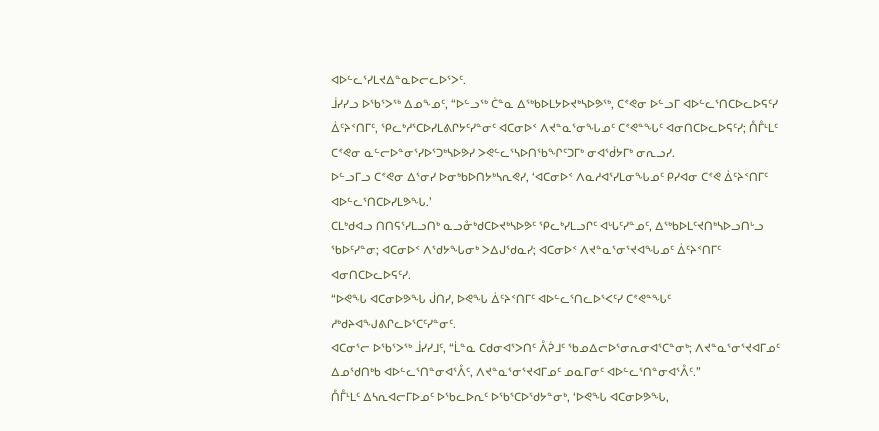ᐊᐅᓪᓚᕐᓯᒪᔪᐃᓐᓇᐅᓕᓚᐅᕐᐳᑦ.
ᒨᓯᓯᓗ ᐅᖃᕐᐳᖅ ᐃᓄᖕᓄᑦ, “ᐅᓪᓗᖅ ᑖᓐᓇ ᐃᖅᑲᐅᒪᔭᐅᔪᒃᓴᐅᕗᖅ, ᑕᕝᕙᓂ ᐅᓪᓗᒥ ᐊᐅᓪᓚᕐᑎᑕᐅᓚᐅᕋᑦᓯ ᐄᑦᔨᑉᑎᒥᑦ, ᕿᓚᒃᓱᕐᑕᐅᓯᒪᕕᒋᔭᑦᓯᓐᓂᑦ ᐊᑕᓂᐅᑉ ᐱᔪᓐᓇᕐᓂᖓᓄᑦ ᑕᕝᕙᓐᖓᑦ ᐊᓂᑎᑕᐅᓚᐅᕋᑦᓯ; ᑍᒤᒻᒪᑦ ᑕᕝᕙᓂ ᓇᓪᓕᐅᓐᓂᕐᓯᐅᕐᑐᒃᓴᐅᕗᓯ ᐳᕙᓪᓚᕐᓴᐅᑎᖃᖏᑦᑐᒥᒃ ᓂᐊᖂᔭᒥᒃ ᓂᕆᓗᓯ.
ᐅᓪᓗᒥᓗ ᑕᕝᕙᓂ ᐃᕐᓂᓯ ᐅᓂᒃᑲᐅᑎᔭᒃᓴᕆᕙᓯ, ‘ᐊᑕᓂᐅᑉ ᐱᓇᓱᐊᕐᓯᒪᓂᖓᓄᑦ ᑭᓯᐊᓂ ᑕᕝᕙ ᐄᑦᔨᑉᑎᒥᑦ ᐊᐅᓪᓚᕐᑎᑕᐅᓯᒪᕗᖓ.’
ᑕᒪᒃᑯᐊᓗ ᑎᑎᕋᕐᓯᒪᓗᑎᒃ ᓇᓗᓁᒃᑯᑕᐅᔪᒃᓴᐅᕗᑦ ᕿᓚᒃᓯᒪᓗᒋᑦ ᐊᒡᒐᑦᓯᓐᓄᑦ, ᐃᖅᑲᐅᒪᑦᔪᑎᒃᓴᐅᓗᑎᒡᓗ ᖃᐅᑦᓯᓐᓂ; ᐊᑕᓂᐅᑉ ᐱᖁᔭᖓᓂᒃ ᐳᐃᒍᖁᓇᓯ; ᐊᑕᓂᐅᑉ ᐱᔪᓐᓇᕐᓂᕐᔪᐊᖓᓄᑦ ᐄᑦᔨᑉᑎᒥᑦ ᐊᓂᑎᑕᐅᓚᐅᕋᑦᓯ.
“ᐅᕙᖓ ᐊᑕᓂᐅᕗᖓ ᒎᑎᓯ, ᐅᕙᖓ ᐄᑦᔨᑉᑎᒥᑦ ᐊᐅᓪᓚᕐᑎᓚᐅᕐᐸᑦᓯ ᑕᕝᕙᓐᖓᑦ ᓱᒃᑯᔨᐊᖑᕕᒋᓚᐅᕐᑕᑦᓯᓐᓂᑦ.
ᐊᑕᓂᕐᓕ ᐅᖃᕐᐳᖅ ᒨᓯᓯᒧᑦ, “ᒫᓐᓇ ᑕᑯᓂᐊᕐᐳᑎᑦ ᐰᕉᒧᑦ ᖃᓄᐃᓕᐅᕐᓂᕆᓂᐊᕐᑕᓐᓂᒃ; ᐱᔪᓐᓇᕐᓂᕐᔪᐊᒥᓄᑦ ᐃᓄᖁᑎᒃᑲ ᐊᐅᓪᓚᕐᑎᓐᓂᐊᕐᐰᑦ, ᐱᔪᓐᓇᕐᓂᕐᔪᐊᒥᓄᑦ ᓄᓇᒥᓂᑦ ᐊᐅᓪᓚᕐᑎᓐᓂᐊᕐᐰᑦ.”
ᑍᒤᒻᒪᑦ ᐃᓴᕆᐊᓕᒥᐅᓄᑦ ᐅᖃᓚᐅᕆᑦ ᐅᖃᕐᑕᐅᖁᔭᓐᓂᒃ, ‘ᐅᕙᖓ ᐊᑕᓂᐅᕗᖓ,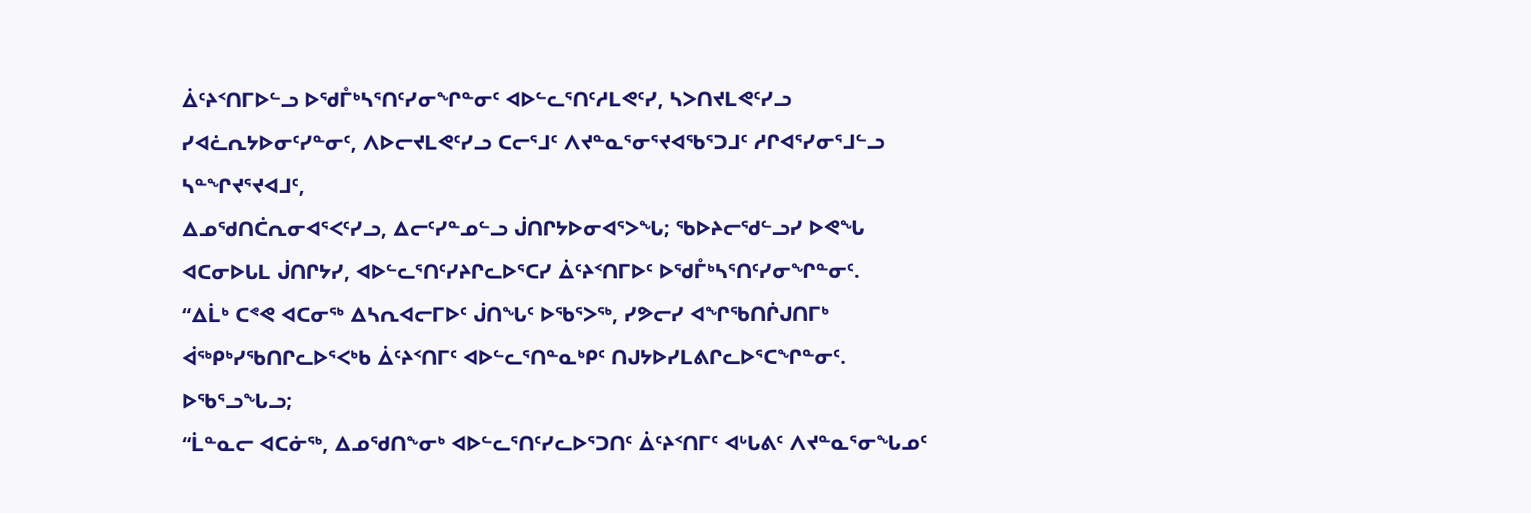ᐄᑦᔨᑉᑎᒥᐅᓪᓗ ᐅᖁᒤᒃᓴᕐᑎᑦᓯᓂᖏᓐᓂᑦ ᐊᐅᓪᓚᕐᑎᑦᓱᒪᕙᑦᓯ, ᓴᐳᑎᔪᒪᕙᑦᓯᓗ ᓯᐊᓛᕆᔭᐅᓂᑦᓯᓐᓂᑦ, ᐱᐅᓕᔪᒪᕙᑦᓯᓗ ᑕᓕᕐᒧᑦ ᐱᔪᓐᓇᕐᓂᕐᔪᐊᖃᕐᑐᒧᑦ ᓱᒋᐊᕐᓯᓂᕐᒧᓪᓗ ᓴᓐᖏᔪᕐᔪᐊᒧᑦ,
ᐃᓄᖁᑎᑖᕆᓂᐊᕐᐸᑦᓯᓗ, ᐃᓕᑦᓯᓐᓄᓪᓗ ᒎᑎᒋᔭᐅᓂᐊᕐᐳᖓ; ᖃᐅᔨᓕᖁᓪᓗᓯ ᐅᕙᖓ ᐊᑕᓂᐅᒐᒪ ᒎᑎᒋᔭᓯ, ᐊᐅᓪᓚᕐᑎᑦᓯᔨᒋᓚᐅᕐᑕᓯ ᐄᑦᔨᑉᑎᒥᐅᑦ ᐅᖁᒤᒃᓴᕐᑎᑦᓯᓂᖏᓐᓂᑦ.
“ᐃᒫᒃ ᑕᕝᕙ ᐊᑕᓂᖅ ᐃᓴᕆᐊᓕᒥᐅᑦ ᒎᑎᖓᑦ ᐅᖃᕐᐳᖅ, ᓯᕗᓕᓯ ᐊᖏᖃᑎᒌᒍᑎᒥᒃ ᐋᖅᑭᒃᓯᖃᑎᒋᓚᐅᕐᐸᒃᑲ ᐄᑦᔨᑉᑎᒥᑦ ᐊᐅᓪᓚᕐᑎᓐᓇᒃᑭᑦ ᑎᒍᔭᐅᓯᒪᕕᒋᓚᐅᕐᑕᖏᓐᓂᑦ. ᐅᖃᕐᓗᖓᓗ;
“ᒫᓐᓇᓕ ᐊᑕᓃᖅ, ᐃᓄᖁᑎᖕᓂᒃ ᐊᐅᓪᓚᕐᑎᑦᓯᓚᐅᕐᑐᑎᑦ ᐄᑦᔨᑉᑎᒥᑦ ᐊᒡᒐᕕᑦ ᐱᔪᓐᓇᕐᓂᖓᓄᑦ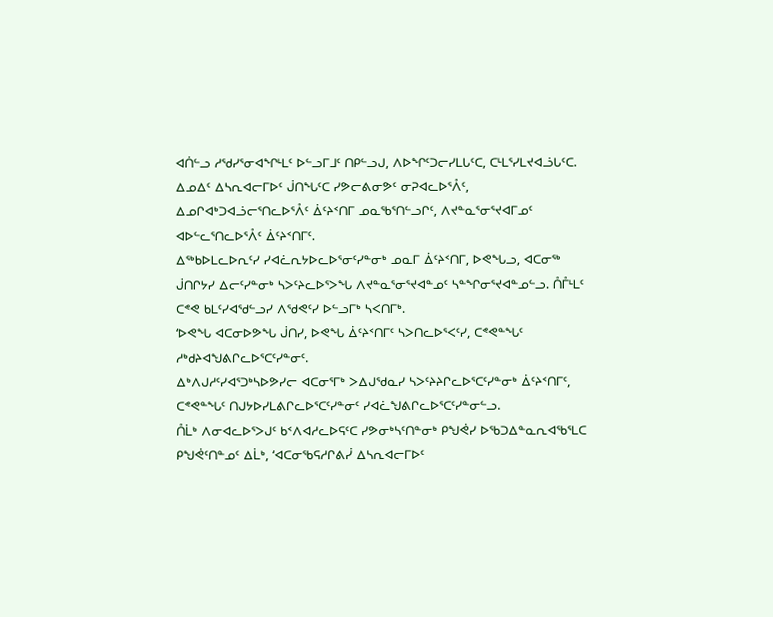ᐊᑏᓪᓗ ᓱᖁᓯᕐᓂᐊᖏᒻᒪᑦ ᐅᓪᓗᒥᒧᑦ ᑎᑭᓪᓗᒍ, ᐱᐅᖏᑦᑐᓕᓯᒪᒐᑦᑕ, ᑕᒻᒪᕐᓯᒪᔪᐊᓘᒐᑦᑕ.
ᐃᓄᐃᑦ ᐃᓴᕆᐊᓕᒥᐅᑦ ᒎᑎᖓᑦᑕ ᓯᕗᓕᕕᓂᕗᑦ ᓂᕈᐊᓚᐅᕐᐰᑦ, ᐃᓄᒋᐊᒃᑐᐊᓘᓕᕐᑎᓚᐅᕐᐰᑦ ᐄᑦᔨᑉᑎᒥ ᓄᓇᖃᕐᑎᓪᓗᒋᑦ, ᐱᔪᓐᓇᕐᓂᕐᔪᐊᒥᓄᑦ ᐊᐅᓪᓚᕐᑎᓚᐅᕐᐰᑦ ᐄᑦᔨᑉᑎᒥᑦ.
ᐃᖅᑲᐅᒪᓚᐅᕆᑦᓯ ᓯᐊᓛᕆᔭᐅᓚᐅᕐᓂᑦᓯᓐᓂᒃ ᓄᓇᒥ ᐄᑦᔨᑉᑎᒥ, ᐅᕙᖓᓗ, ᐊᑕᓂᖅ ᒎᑎᒋᔭᓯ ᐃᓕᑦᓯᓐᓂᒃ ᓴᐳᑦᔨᓚᐅᕐᐳᖓ ᐱᔪᓐᓇᕐᓂᕐᔪᐊᓐᓄᑦ ᓴᓐᖏᓂᕐᔪᐊᓐᓄᓪᓗ. ᑍᒤᒻᒪᑦ ᑕᕝᕙ ᑲᒪᑦᓯᐊᖁᓪᓗᓯ ᐱᖁᕙᑦᓯ ᐅᓪᓗᒥᒃ ᓴᐸᑎᒥᒃ.
‘ᐅᕙᖓ ᐊᑕᓂᐅᕗᖓ ᒎᑎᓯ, ᐅᕙᖓ ᐄᑦᔨᑉᑎᒥᑦ ᓴᐳᑎᓚᐅᕐᐸᑦᓯ, ᑕᕝᕙᓐᖓᑦ ᓱᒃᑯᔨᐊᖑᕕᒋᓚᐅᕐᑕᑦᓯᓐᓂᑦ.
ᐃᒃᐱᒍᓱᑦᓯᐊᕐᑐᒃᓴᐅᕗᓯᓕ ᐊᑕᓂᕐᒥᒃ ᐳᐃᒍᖁᓇᓯ ᓴᐳᑦᔨᔨᒋᓚᐅᕐᑕᑦᓯᓐᓂᒃ ᐄᑦᔨᑉᑎᒥᑦ, ᑕᕝᕙᓐᖓᑦ ᑎᒍᔭᐅᓯᒪᕕᒋᓚᐅᕐᑕᑦᓯᓐᓂᑦ ᓯᐊᓛᖑᕕᒋᓚᐅᕐᑕᑦᓯᓐᓂᓪᓗ.
ᑍᒫᒃ ᐱᓂᐊᓚᐅᕐᐳᒍᑦ ᑲᑉᐱᐊᓱᓚᐅᕋᑦᑕ ᓯᕗᓂᒃᓴᑦᑎᓐᓂᒃ ᑭᖑᕚᓯ ᐅᖃᑐᐃᓐᓇᕆᐊᖃᕐᒪᑕ ᑭᖑᕚᑦᑎᓐᓄᑦ ᐃᒫᒃ, ‘ᐊᑕᓂᖃᕋᓱᒋᕕᓰ ᐃᓴᕆᐊᓕᒥᐅᑦ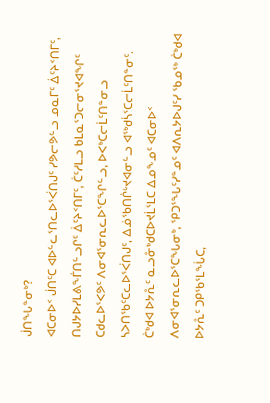ᒎᑎᖓᓐᓂᒃ?
ᐊᑕᓂᐅᑉ ᒎᑎᑦᑕ ᐊᐅᓪᓚᕐᑎᓚᐅᕐᐹᑎᒍᑦ ᓯᕗᓕᕗᓪᓗ ᓄᓇᒥᑦ ᐄᑦᔨᑉᑎᒥᑦ, ᑎᒍᔭᐅᓯᒪᕕᖕᒦᑎᓪᓗᒋᑦ ᐄᑦᔨᑉᑎᒥᑦ, ᑖᑦᓱᒪᓗ ᑲᒪᓇᕐᑐᓕᓂᕐᔪᐊᖏᑦ ᑕᑯᓚᐅᕐᐸᕗᑦ ᐱᓂᐊᕐᓂᕆᓚᐅᕐᑕᖏᓪᓗ, ᐅᐸᒃᑕᓕᒫᑦᑎᓐᓂᓗ ᓴᐳᑎᖃᑦᑕᓚᐅᕐᐹᑎᒍᑦ, ᐃᓅᖃᑎᒌᒡᔪᐊᓂᓪᓗ ᐊᖅᑯᓵᕐᑕᓕᒫᑦᑎᓐᓂᑦ.
ᑖᒃᑯᐊ ᐅᔭᕅᑦ ᓇᓗᓁᒃᑯᑕᐅᔪᒫᕐᒪᑕ ᐃᓄᖕᓄᑦ ᐊᑕᓂᐅᑉ ᐱᓂᐊᕐᓂᕆᓚᐅᕐᑕᖓᓂᒃ, ᕿᑐᕐᖓᑦᓯᓐᓄᑦ ᐊᐱᕆᔭᐅᒍᑦᓯ ᖃᓄᖅ ᑖᒃᑯᐊ ᐅᔭᕅᑦ ᑐᑭᖃᕐᒪᖔᑕ,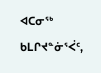ᐊᑕᓂᖅ ᑲᒪᒋᔪᓐᓃᕐᐹᑦ,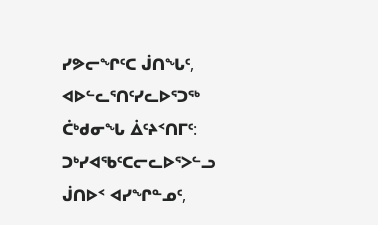ᓯᕗᓕᖏᑦᑕ ᒎᑎᖓᑦ, ᐊᐅᓪᓚᕐᑎᑦᓯᓚᐅᕐᑐᖅ ᑖᒃᑯᓂᖓ ᐄᑦᔨᑉᑎᒥᑦ: ᑐᒃᓯᐊᖃᑦᑕᓕᓚᐅᕐᐳᓪᓗ ᒎᑎᐅᑉ ᐊᓯᖏᓐᓄᑦ,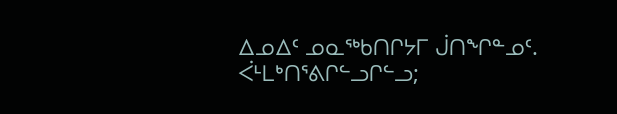ᐃᓄᐃᑦ ᓄᓇᖅᑲᑎᒋᔭᒥ ᒎᑎᖏᓐᓄᑦ. ᐹᒻᒪᒃᑎᕐᕕᒋᓪᓗᒋᓪᓗ;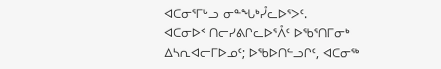ᐊᑕᓂᕐᒥᒡᓗ ᓂᓐᖓᒃᓮᓚᐅᕐᐳᑦ.
ᐊᑕᓂᐅᑉ ᑎᓕᓯᕕᒋᓚᐅᕐᐰᑦ ᐅᖃᕐᑎᒥᓂᒃ ᐃᓴᕆᐊᓕᒥᐅᓄᑦ; ᐅᖃᐅᑎᓪᓗᒋᑦ, ᐊᑕᓂᖅ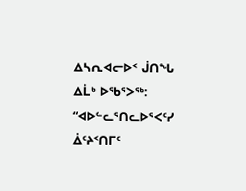ᐃᓴᕆᐊᓕᐅᑉ ᒎᑎᖓ ᐃᒫᒃ ᐅᖃᕐᐳᖅ: “ᐊᐅᓪᓚᕐᑎᓚᐅᕐᐸᑦᓯ ᐄᑦᔨᑉᑎᒥᑦ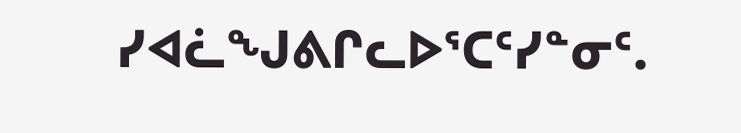ᓯᐊᓛᖑᕕᒋᓚᐅᕐᑕᑦᓯᓐᓂᑦ.